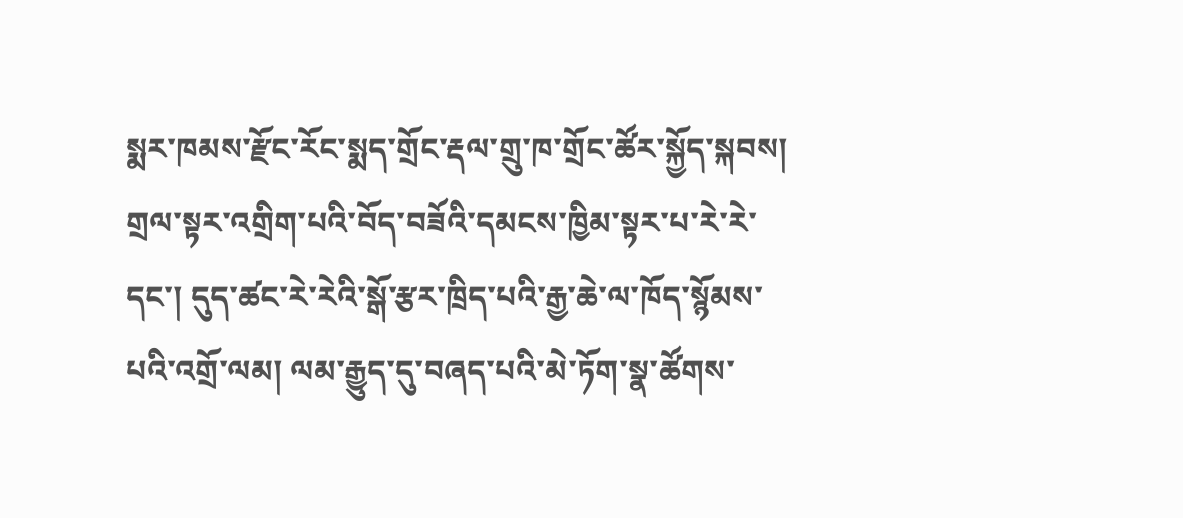སྨར་ཁམས་རྫོང་རོང་སྨད་གྲོང་རྡལ་གྲུ་ཁ་གྲོང་ཚོར་སྐྱོད་སྐབས། གྲལ་སྟར་འགྲིག་པའི་བོད་བཟོའི་དམངས་ཁྱིམ་སྟར་པ་རེ་རེ་དང་། དུད་ཚང་རེ་རེའི་སྒོ་རྩར་ཁྲིད་པའི་རྒྱ་ཆེ་ལ་ཁོད་སྙོམས་པའི་འགྲོ་ལམ། ལམ་རྒྱུད་དུ་བཞད་པའི་མེ་ཏོག་སྣ་ཚོགས་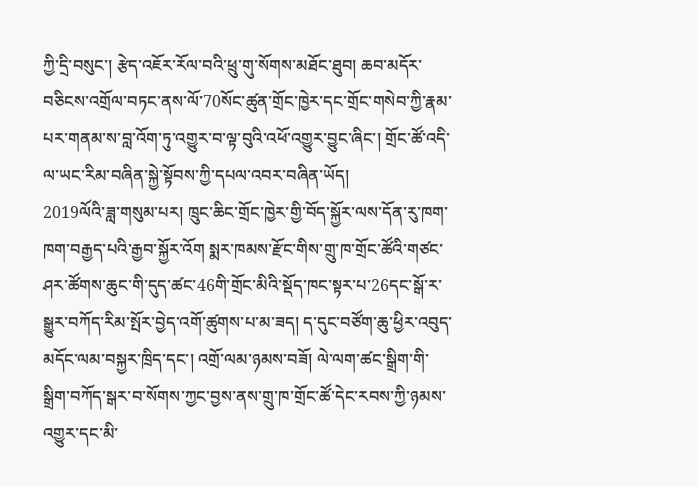ཀྱི་དྲི་བསུང་། རྩེད་འཇོར་རོལ་བའི་ཕྲུ་གུ་སོགས་མཐོང་ཐུབ། ཆབ་མདོར་བཅིངས་འགྲོལ་བཏང་ནས་ལོ་70སོང་ཚུན་གྲོང་ཁྱེར་དང་གྲོང་གསེབ་ཀྱི་རྣམ་པར་གནམ་ས་བླ་འོག་ཏུ་འགྱུར་བ་ལྟ་བུའི་འཕོ་འགྱུར་བྱུང་ཞིང་། གྲོང་ཚོ་འདི་ལ་ཡང་རིམ་བཞིན་སྐྱེ་སྟོབས་ཀྱི་དཔལ་འབར་བཞིན་ཡོད།
2019ལོའི་ཟླ་གསུམ་པར། ཁྲུང་ཆིང་གྲོང་ཁྱེར་གྱི་བོད་སྐྱོར་ལས་དོན་རུ་ཁག་ཁག་བརྒྱད་པའི་རྒྱབ་སྐྱོར་འོག སྨར་ཁམས་རྫོང་གིས་གྲུ་ཁ་གྲོང་ཚོའི་གཙང་ཤར་ཚོགས་ཆུང་གི་དུད་ཚང་46གི་གྲོང་མིའི་སྡོད་ཁང་སྟར་པ་26དང་སྒོ་ར་སྒྱུར་བཀོད་རིམ་སྤོར་བྱེད་འགོ་ཚུགས་པ་མ་ཟད། ད་དུང་བཙོག་ཆུ་ཕྱིར་འབུད་མདོང་ལམ་བསྐྱར་ཁྲིད་དང་། འགྲོ་ལམ་ཉམས་བཟོ། ལེ་ལག་ཚང་སྒྲིག་གི་སྒྲིག་བཀོད་སྒར་བ་སོགས་ཀྱང་བྱས་ནས་གྲུ་ཁ་གྲོང་ཚོ་དེང་རབས་ཀྱི་ཉམས་འགྱུར་དང་མི་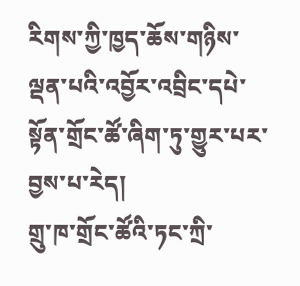རིགས་ཀྱི་ཁྱད་ཆོས་གཉིས་ལྡན་པའི་འབྱོར་འབྲིང་དཔེ་སྟོན་གྲོང་ཚོ་ཞིག་ཏུ་གྱུར་པར་བྱས་པ་རེད།
གྲུ་ཁ་གྲོང་ཚོའི་ཏང་ཀྲི་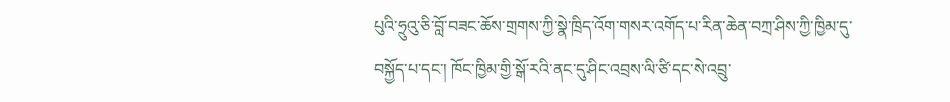པུའི་ཧྲུའུ་ཅི་བློ་བཟང་ཆོས་གྲགས་ཀྱི་སྣེ་ཁྲིད་འོག་གསར་འགོད་པ་རིན་ཆེན་བཀྲ་ཤིས་ཀྱི་ཁྱིམ་དུ་བསྐྱོད་པ་དང་། ཁོང་ཁྱིམ་གྱི་སྒོ་རའི་ནང་དུ་ཤིང་འབྲས་ལི་ཙི་དང་སེ་འབྲུ་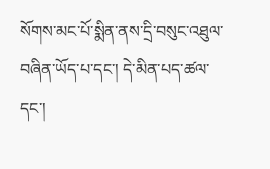སོགས་མང་པོ་སྨིན་ནས་དྲི་བསུང་འཐུལ་བཞིན་ཡོད་པ་དང་། དེ་མིན་པད་ཚལ་དང་།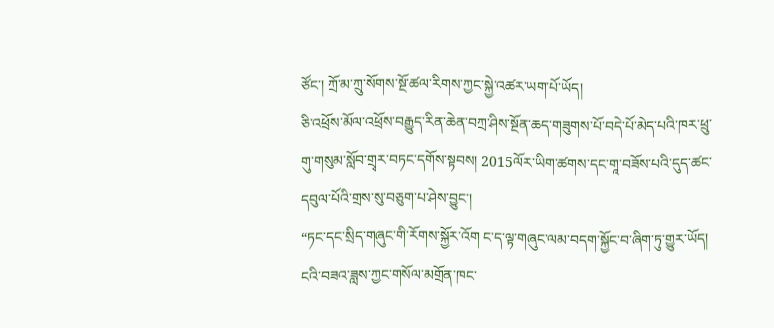ཙོང་། ཀྲོ་མ་ཀྲུ་སོགས་སྔོ་ཚལ་རིགས་ཀྱང་སྐྱེ་འཚར་ཡག་པོ་ཡོད།
ཅི་འཕྲོས་མོལ་འཕྲོས་བརྒྱུད་རིན་ཆེན་བཀྲ་ཤིས་སྔོན་ཆད་གཟུགས་པོ་བདེ་པོ་མེད་པའི་ཁར་ཕྲུ་གུ་གསུམ་སློབ་གྲྭར་བཏང་དགོས་སྟབས། 2015ལོར་ཡིག་ཚགས་དང་གཱ་བཟོས་པའི་དུད་ཚང་དབུལ་པོའི་གྲས་སུ་བཅུག་པ་ཤེས་བྱུང་།
“ཏང་དང་སྲིད་གཞུང་གི་རོགས་སྐྱོར་འོག ང་ད་ལྟ་གཞུང་ལམ་བདག་སྐྱོང་བ་ཞིག་ཏུ་གྱུར་ཡོད། ངའི་བཟའ་ཟླས་ཀྱང་གསོལ་མགྲོན་ཁང་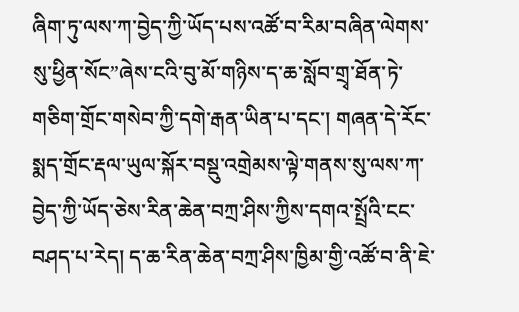ཞིག་ཏུ་ལས་ཀ་བྱེད་ཀྱི་ཡོད་པས་འཚོ་བ་རིམ་བཞིན་ལེགས་སུ་ཕྱིན་སོང”ཞེས་ངའི་བུ་མོ་གཉིས་ད་ཆ་སློབ་གྲྭ་ཐོན་ཏེ་གཅིག་གྲོང་གསེབ་ཀྱི་དགེ་རྒན་ཡིན་པ་དང་། གཞན་དེ་རོང་སྨད་གྲོང་རྡལ་ཡུལ་སྐོར་བསྡུ་འགྲེམས་ལྟེ་གནས་སུ་ལས་ཀ་བྱེད་ཀྱི་ཡོད་ཅེས་རིན་ཆེན་བཀྲ་ཤིས་ཀྱིས་དགའ་སྤྲོའི་ངང་བཤད་པ་རེད། ད་ཆ་རིན་ཆེན་བཀྲ་ཤིས་ཁྱིམ་གྱི་འཚོ་བ་ནི་ཇེ་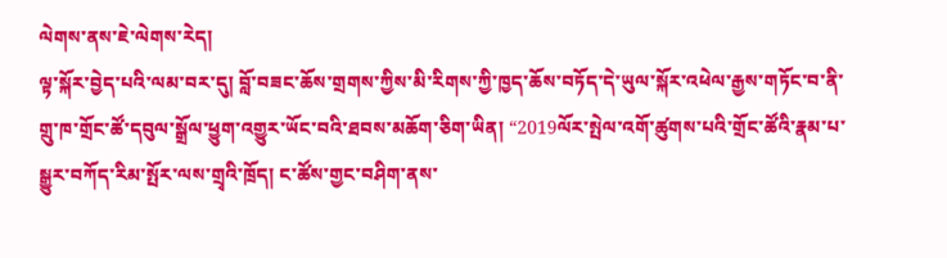ལེགས་ནས་ཇེ་ལེགས་རེད།
ལྟ་སྐོར་བྱེད་པའི་ལམ་བར་དུ། བློ་བཟང་ཆོས་གྲགས་ཀྱིས་མི་རིགས་ཀྱི་ཁྱད་ཆོས་བཏོད་དེ་ཡུལ་སྐོར་འཕེལ་རྒྱས་གཏོང་བ་ནི་གྲུ་ཁ་གྲོང་ཚོ་དབུལ་སྒྲོལ་ཕྱུག་འགྱུར་ཡོང་བའི་ཐབས་མཆོག་ཅིག་ཡིན། “2019ལོར་སྤེལ་འགོ་ཚུགས་པའི་གྲོང་ཚོའི་རྣམ་པ་སྒྱུར་བཀོད་རིམ་སྤོར་ལས་གྲྭའི་ཁྲོད། ང་ཚོས་གྱང་བཤིག་ནས་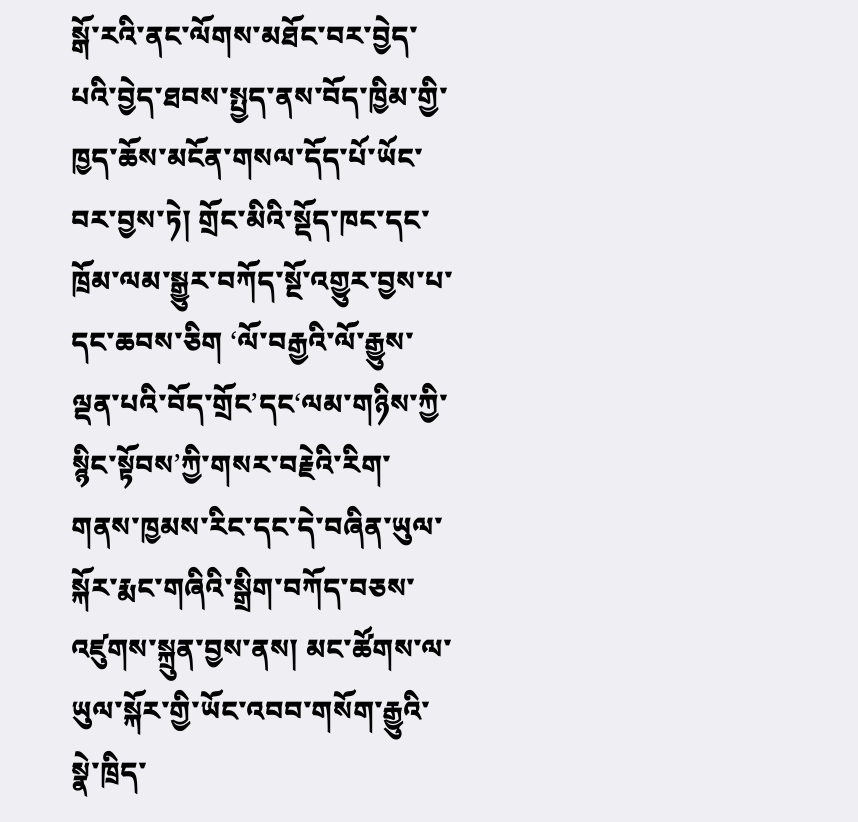སྒོ་རའི་ནང་ལོགས་མཐོང་བར་བྱེད་པའི་བྱེད་ཐབས་སྤྱད་ནས་བོད་ཁྱིམ་གྱི་ཁྱད་ཆོས་མངོན་གསལ་དོད་པོ་ཡོང་བར་བྱས་ཏེ། གྲོང་མིའི་སྡོད་ཁང་དང་ཁྲོམ་ལམ་སྒྱུར་བཀོད་སྔོ་འགྱུར་བྱས་པ་དང་ཆབས་ཅིག ‘ལོ་བརྒྱའི་ལོ་རྒྱུས་ལྡན་པའི་བོད་གྲོང’དང‘ལམ་གཉིས་ཀྱི་སྙིང་སྟོབས’ཀྱི་གསར་བརྗེའི་རིག་གནས་ཁྱམས་རིང་དང་དེ་བཞིན་ཡུལ་སྐོར་རྨང་གཞིའི་སྒྲིག་བཀོད་བཅས་འཛུགས་སྐྲུན་བྱས་ནས། མང་ཚོགས་ལ་ཡུལ་སྐོར་གྱི་ཡོང་འབབ་གསོག་རྒྱུའི་སྣེ་ཁྲིད་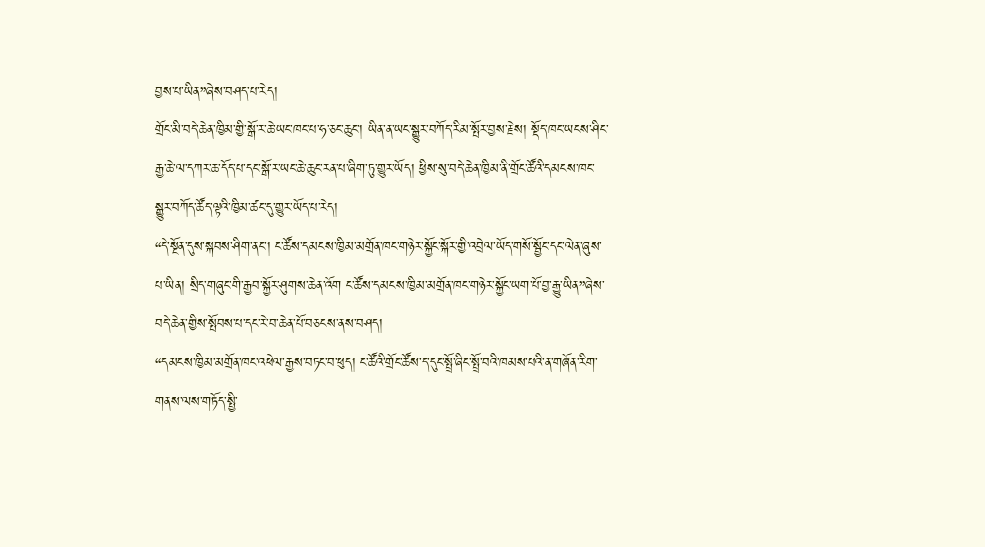བྱས་པ་ཡིན”ཞེས་བཤད་པ་རེད།
གྲོང་མི་བདེ་ཆེན་ཁྱིམ་གྱི་སྒོ་ར་ཆེ་ཡང་ཁང་པ་ཧ་ཅང་ཆུང་། ཡིན་ན་ཡང་སྒྱུར་བཀོད་རིམ་སྤོར་བྱས་རྗེས། སྡོད་ཁང་ཡངས་ཤིང་རྒྱ་ཆེ་ལ་དཀར་ཆ་དོད་པ་དང་སྒོ་ར་ཡང་ཆེ་ཆུང་རན་པ་ཞིག་ཏུ་གྱུར་ཡོད། ཕྱིས་སུ་བདེ་ཆེན་ཁྱིམ་ནི་གྲོང་ཚོའི་དམངས་ཁང་སྒྱུར་བཀོད་ཚོད་ལྟའི་ཁྱིམ་ཚང་དུ་གྱུར་ཡོད་པ་རེད།
“དེ་སྔོན་དུས་སྐབས་ཤིག་ནང་། ང་ཚོས་དམངས་ཁྱིམ་མགྲོན་ཁང་གཉེར་སྐྱོང་སྐོར་གྱི་འབྲེལ་ཡོད་གསོ་སྦྱོང་དང་ལེན་ཞུས་པ་ཡིན། སྲིད་གཞུང་གི་རྒྱབ་སྐྱོར་ཤུགས་ཆེན་འོག ང་ཚོས་དམངས་ཁྱིམ་མགྲོན་ཁང་གཉེར་སྐྱོང་ཡག་པོ་བྱ་རྒྱུ་ཡིན”ཞེས་བདེ་ཆེན་གྱིས་སྤོབས་པ་དང་རེ་བ་ཆེན་པོ་བཅངས་ནས་བཤད།
“དམངས་ཁྱིམ་མགྲོན་ཁང་འཕེལ་རྒྱས་བཏང་བ་ཕུད། ང་ཚོའི་གྲོང་ཚོས་ད་དུང་སྤྲོ་ཞིང་སྤྲོ་བའི་ཁམས་པའི་ན་གཞོན་རིག་གནས་ལས་གཏོད་སྤྱི་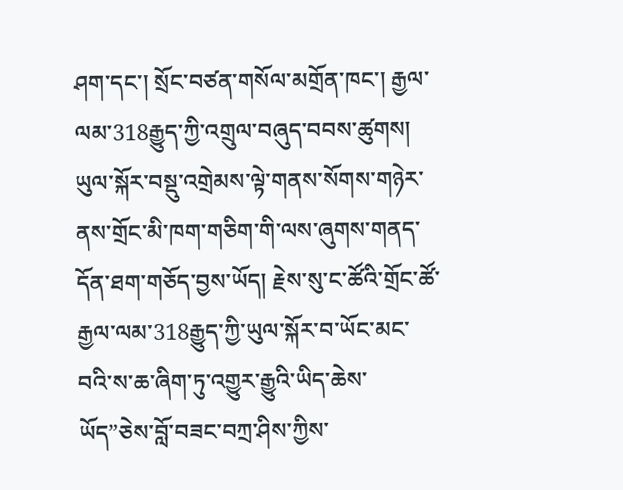ཤག་དང་། སྲོང་བཙན་གསོལ་མགྲོན་ཁང་། རྒྱལ་ལམ་318རྒྱུད་ཀྱི་འགྲུལ་བཞུད་བབས་ཚུགས། ཡུལ་སྐོར་བསྡུ་འགྲེམས་ལྟེ་གནས་སོགས་གཉེར་ནས་གྲོང་མི་ཁག་གཅིག་གི་ལས་ཞུགས་གནད་དོན་ཐག་གཅོད་བྱས་ཡོད། རྗེས་སུ་ང་ཚོའི་གྲོང་ཚོ་རྒྱལ་ལམ་318རྒྱུད་ཀྱི་ཡུལ་སྐོར་བ་ཡོང་མང་བའི་ས་ཆ་ཞིག་ཏུ་འགྱུར་རྒྱུའི་ཡིད་ཆེས་ཡོད”ཅེས་བློ་བཟང་བཀྲ་ཤིས་ཀྱིས་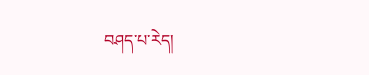བཤད་པ་རེད།